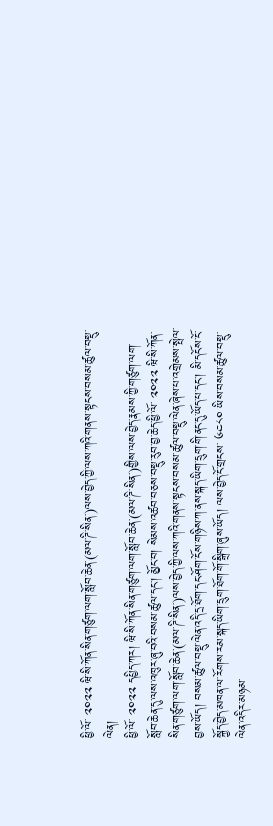ཕྱི་ལོ་ ༢༠༢༢ ཝི་སི་ཀོན་སིན་གཙུག་ལག་སློབ་ཆེན་(མལ་ཌི་སིན་)ལས་བྱེད་ཀྱི་ལས་ཀའི་གནས་སྟངས་བསམ་ཚུལ་བསྡུ་ལེན།
ཕྱི་ལོ་ ༢༠༢༢ དཔྱིད་ཀར། ཝི་སི་ཀོན་སིན་གཙུག་ལག་སློབ་ཆེན་(མལ་ཌི་སིན་)གྱིས་ལས་བྱེད་རྣམས་ཀྱི་གཙུག་ལག་སློབ་ཆེན་དུ་ལས་འཁུར་ཞུ་བའི་བསམ་ཚུལ་དང་། མྱོང་བ། སེམས་འཚབ་བཅས་བསྡུ་རུབ་བྱ་ཆེད་ཕྱི་ལོ་ ༢༠༢༢ ཝི་སི་ཀོན་སིན་གཙུག་ལག་སློབ་ཆེན་(མལ་ཌི་སིན་)ལས་བྱེད་ཀྱི་ལས་ཀའི་གནས་སྟངས་བསམ་ཚུལ་བསྡུ་ལེན་ཞེས་པ་འགྲེམས་སྤེལ་བྱས་ཡོད། བསམ་ཚུལ་བསྡུ་ལེན་འདི་དྲ་ཐོག་དང་ཤོག་ངོས་གཉིས་ཀ་ནས་སྐད་ཡིག་དྲུག་གི་ནང་དུ་ཡོད་པ་དང་། མི་དངོས་ངོ་སྐྱོད་བྱེད་མཁན་ལ་རོགས་རམ་སྐད་ཡིག་དྲུག་ཐོག་གོ་སྒྲིག་ཞུས་ཡོད། ལས་བྱེད་ངོ་གྲངས་ ༦༤༨༠ ཡིས་བསམ་ཚུལ་བསྡུ་ལེན་འདིར་མཉམ་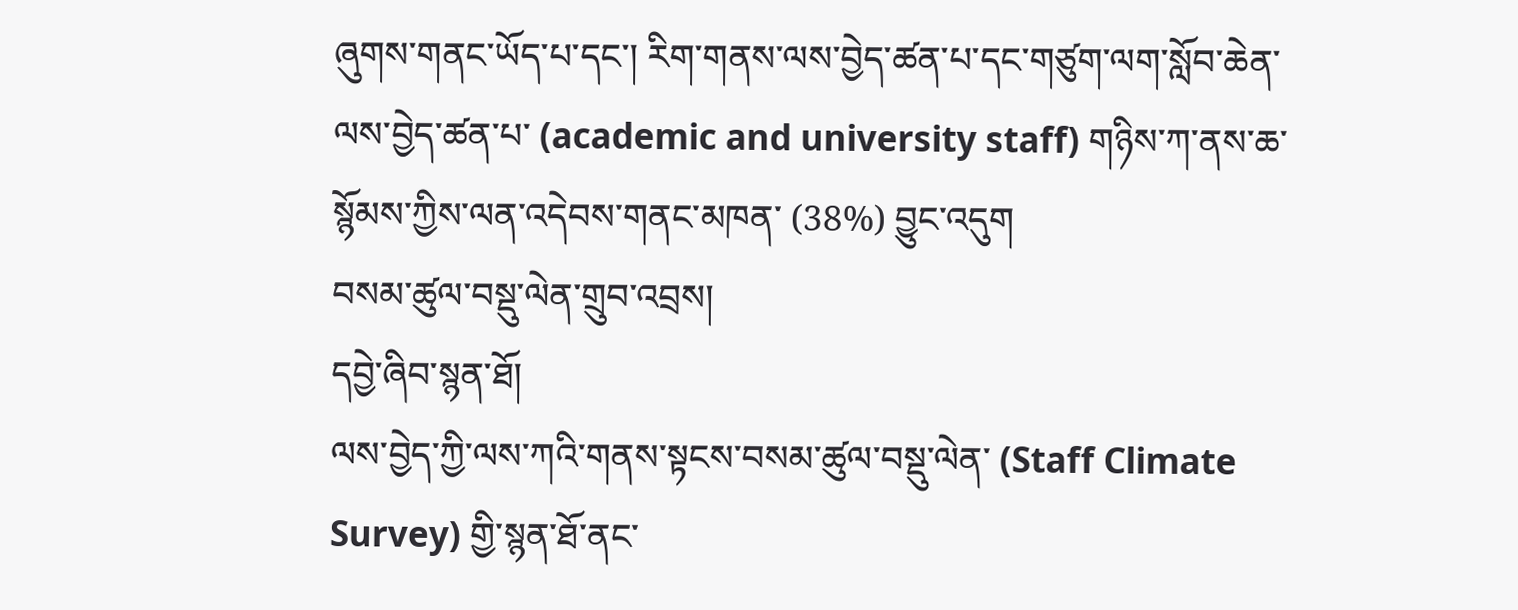ཞུགས་གནང་ཡོད་པ་དང་། རིག་གནས་ལས་བྱེད་ཚན་པ་དང་གཙུག་ལག་སློབ་ཆེན་ལས་བྱེད་ཚན་པ་ (academic and university staff) གཉིས་ཀ་ནས་ཆ་སྙོམས་ཀྱིས་ལན་འདེབས་གནང་མཁན་ (38%) བྱུང་འདུག
བསམ་ཚུལ་བསྡུ་ལེན་གྲུབ་འབྲས།
དབྱེ་ཞིབ་སྙན་ཐོ།
ལས་བྱེད་ཀྱི་ལས་ཀའི་གནས་སྟངས་བསམ་ཚུལ་བསྡུ་ལེན་ (Staff Climate Survey) གྱི་སྙན་ཐོ་ནང་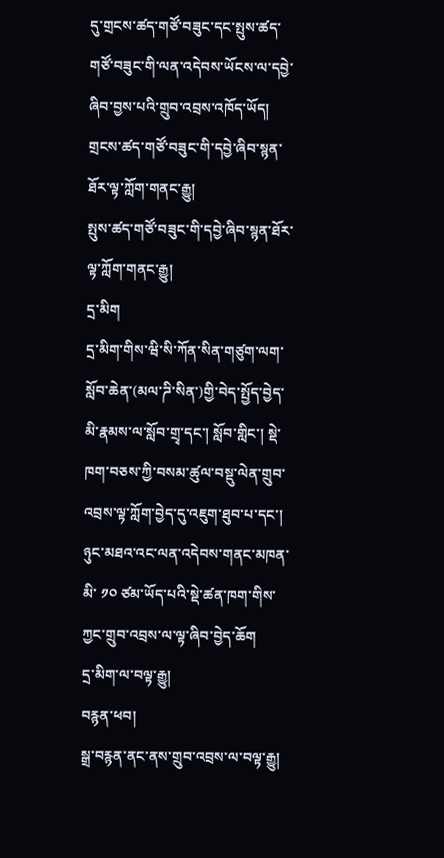དུ་གྲངས་ཚད་གཙོ་བཟུང་དང་སྤུས་ཚད་ གཙོ་བཟུང་གི་ལན་འདེབས་ཡོངས་ལ་དབྱེ་ཞིབ་བྱས་པའི་གྲུབ་འབྲས་འཁོད་ཡོད།
གྲངས་ཚད་གཙོ་བཟུང་གི་དབྱེ་ཞིབ་སྙན་ཐོར་ལྟ་ཀློག་གནང་རྒྱུ།
སྤུས་ཚད་གཙོ་བཟུང་གི་དབྱེ་ཞིབ་སྙན་ཐོར་ལྟ་ཀློག་གནང་རྒྱུ།
དྲ་མིག
དྲ་མིག་གིས་ཝི་སི་ཀོན་སིན་གཙུག་ལག་སློབ་ཆེན་(མལ་ཌི་སིན་)གྱི་བེད་སྤྱོད་བྱེད་མི་རྣམས་ལ་སློབ་གྲྭ་དང་། སློབ་གླིང་། སྡེ་ཁག་བཅས་ཀྱི་བསམ་ཚུལ་བསྡུ་ལེན་གྲུབ་འབྲས་ལྟ་ཀློག་བྱེད་དུ་འཇུག་ཐུབ་པ་དང་། ཉུང་མཐའ་འང་ལན་འདེབས་གནང་མཁན་མི་ ༡༠ ཙམ་ཡོད་པའི་སྡེ་ཚན་ཁག་གིས་ཀྱང་གྲུབ་འབྲས་ལ་ལྟ་ཞིབ་བྱེད་ཆོག
དྲ་མིག་ལ་བལྟ་རྒྱུ།
བརྙན་ཕབ།
སྒྲ་བརྙན་ནང་ནས་གྲུབ་འབྲས་ལ་བལྟ་རྒྱུ།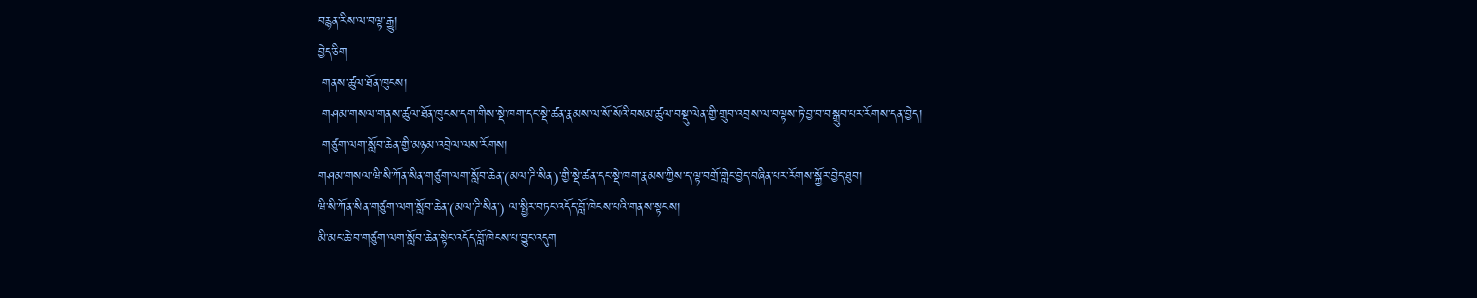བརྙན་རིས་ལ་བལྟ་རྒྱུ།
བྱེད་ཅིག
 གནས་ཚུལ་ཐོན་ཁུངས།
 གཤམ་གསལ་གནས་ཚུལ་ཐོན་ཁུངས་དག་གིས་སྡེ་ཁག་དང་སྡེ་ཚན་རྣམས་ལ་སོ་སོའི་བསམ་ཚུལ་བསྡུ་ལེན་གྱི་གྲུབ་འབྲས་ལ་བལྟས་ཏེ་བྱ་བ་བསྒྲུབ་པར་རོགས་དན་བྱེད།
 གཙུག་ལག་སློབ་ཆེན་གྱི་མཉམ་འབྲེལ་ལས་རོགས།
གཤམ་གསལ་ཝི་སི་ཀོན་སིན་གཙུག་ལག་སློབ་ཆེན་(མལ་ཌི་སིན)་གྱི་སྡེ་ཚན་དང་སྡེ་ཁག་རྣམས་ཀྱིས་ད་ལྟ་བགྲོ་གླེང་བྱེད་བཞིན་པར་རོགས་སྐྱོར་བྱེད་ཐུབ།
ཝི་སི་ཀོན་སིན་གཙུག་ལག་སློབ་ཆེན་(མལ་ཌི་སིན་) ལ་སྤྱིར་བཏང་འདོད་བློ་ཁེངས་པའི་གནས་སྟངས།
མི་མང་ཆེ་བ་གཙུག་ལག་སློབ་ཆེན་སྟེང་འདོད་བློ་ཁེངས་པ་བྱུང་འདུག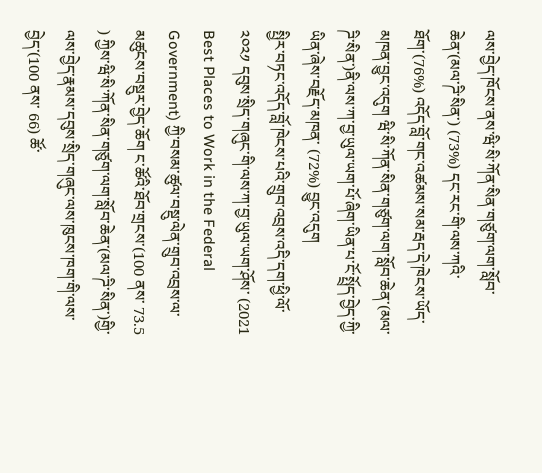ལས་བྱེད་ཁོངས་ནས་ཝི་སི་ཀོན་སིན་གཙུག་ལག་སློབ་ཆེན་(མལ་ཌི་སིན་) (73%) དང་རང་གི་ལས་ཀའི་ཐོག་(76%) འདོད་བློ་གང་འཚམས་སམ་རྦད་དེ་ཁེངས་ཡོད་མཁན་བྱུང་འདུག ཝི་སི་ཀོན་སིན་གཙུག་ལག་སློབ་ཆེན་(མལ་ཌི་སིན་)ནི་ལས་ཀ་བྱ་ཡུལ་ཡག་པོ་ཞིག་ཡིན་པ་ངོ་སྤྲོད་བྱེད་ཀྱི་ཡིན་ཞེས་བརྗོད་མཁན་ (72%) བྱུང་འདུག
སྤྱིར་བཏང་འདོད་བློ་ཁེངས་པའི་གྲུབ་འབྲས་འདི་དག་ཕྱི་ལོ་ ༢༠༢༡ དབུས་སྲིད་གཞུང་གི་ལས་ཀ་བྱ་ཡུལ་ཡག་ཤོས་ (2021 Best Places to Work in the Federal Government) ཀྱི་བསམ་ཚུལ་བསྡུ་ལེན་གྲུབ་འབྲས་ལ་མཚུངས་བསྡུར་བྱེད་ཆོག ང་ཚོའི་ཐོབ་གྲངས་(100 ནས་ 73.5 ) ཀྱིས་ཝི་སི་ཀོན་སིན་གཙུག་ལག་སློབ་ཆེན་(མལ་ཌི་སིན་)གྱི་ལས་བྱེད་རྣམས་དབུས་སྲིད་གཞུང་ལས་ཁུངས་ཁག་གི་ལས་བྱེད་(100 ནས་ 66) ཚོ་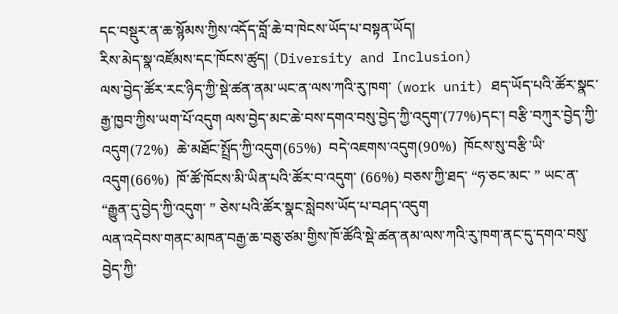དང་བསྡུར་ན་ཆ་སྙོམས་ཀྱིས་འདོད་བློ་ཆེ་བ་ཁེངས་ཡོད་པ་བསྟན་ཡོད།
རིས་མེད་སྣ་འཛོམས་དང་ཁོངས་ཚུད། (Diversity and Inclusion)
ལས་བྱེད་ཚོར་རང་ཉིད་ཀྱི་སྡེ་ཚན་ནམ་ཡང་ན་ལས་ཀའི་རུ་ཁག་ (work unit) ཐད་ཡོད་པའི་ཚོར་སྣང་རྒྱ་ཁྱབ་ཀྱིས་ཡག་པོ་འདུག ལས་བྱེད་མང་ཆེ་བས་དགའ་བསུ་བྱེད་ཀྱི་འདུག་(77%)དང་། བརྩི་བཀུར་བྱེད་ཀྱི་འདུག(72%)  ཆེ་མཐོང་སྤྲོད་ཀྱི་འདུག(65%)  བདེ་འཇགས་འདུག(90%)  ཁོངས་སུ་བརྩི་ཡི་འདུག(66%)  ཁོ་ཚོ་ཁོངས་མི་ཡིན་པའི་ཚོར་བ་འདུག་ (66%) བཅས་ཀྱི་ཐད་ “ཧ་ཅང་མང་ ” ཡང་ན་ “རྒྱུན་དུ་བྱེད་ཀྱི་འདུག་ ” ཅེས་པའི་ཚོར་སྣང་སླེབས་ཡོད་པ་བཤད་འདུག
ལན་འདེབས་གནང་མཁན་བརྒྱ་ཆ་བཅུ་ཙམ་གྱིས་ཁོ་ཚོའི་སྡེ་ཚན་ནམ་ལས་ཀའི་རུ་ཁག་ནང་དུ་དགའ་བསུ་བྱེད་ཀྱི་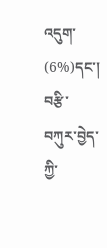འདུག་ (6%)དང་།  བརྩི་བཀུར་བྱེད་ཀྱི་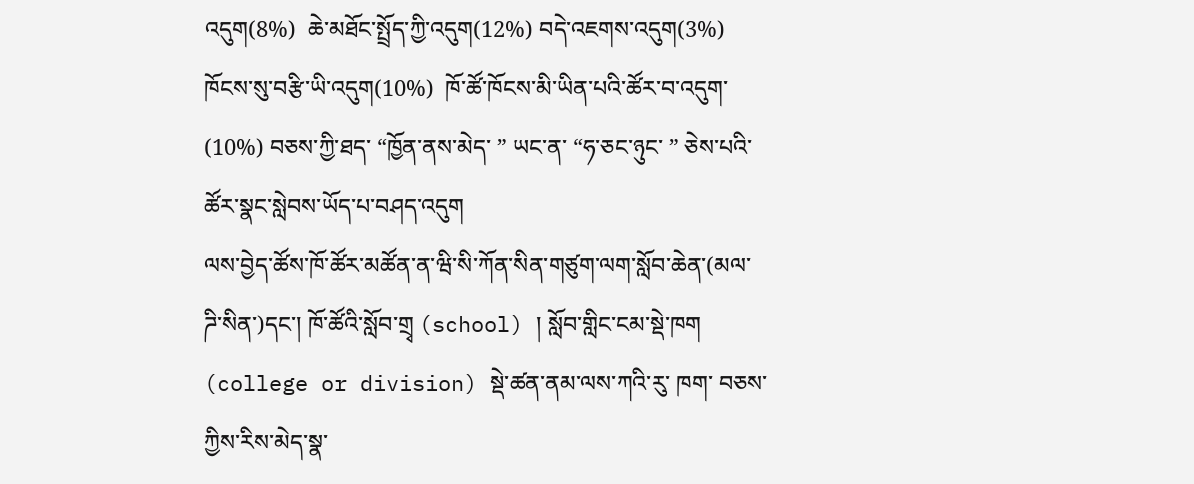འདུག(8%)  ཆེ་མཐོང་སྤྲོད་ཀྱི་འདུག(12%) བདེ་འཇགས་འདུག(3%)  ཁོངས་སུ་བརྩི་ཡི་འདུག(10%)  ཁོ་ཚོ་ཁོངས་མི་ཡིན་པའི་ཚོར་བ་འདུག་ (10%) བཅས་ཀྱི་ཐད་ “ཁྱོན་ནས་མེད་ ” ཡང་ན་ “ཧ་ཅང་ཉུང་ ” ཅེས་པའི་ཚོར་སྣང་སླེབས་ཡོད་པ་བཤད་འདུག
ལས་བྱེད་ཚོས་ཁོ་ཚོར་མཚོན་ན་ཝི་སི་ཀོན་སིན་གཙུག་ལག་སློབ་ཆེན་(མལ་ཌི་སིན་)དང་། ཁོ་ཚོའི་སློབ་གྲྭ (school) ། སློབ་གླིང་ངམ་སྡེ་ཁག (college or division) སྡེ་ཚན་ནམ་ལས་ཀའི་རུ་ ཁག་ བཅས་ཀྱིས་རིས་མེད་སྣ་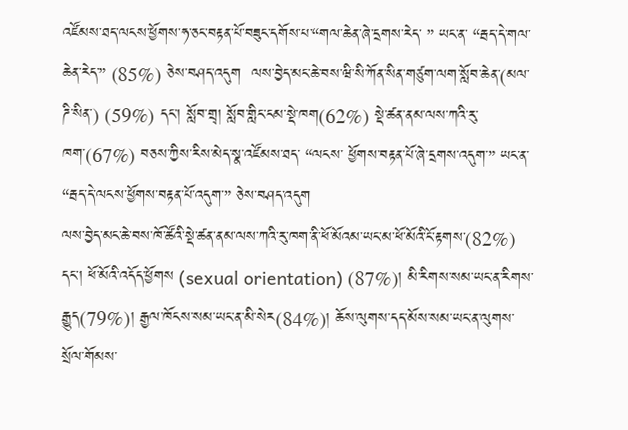འཛོམས་ཐད་ལངས་ཕྱོགས་ཧ་ཅང་བརྟན་པོ་བཟུང་དགོས་པ་“གལ་ཆེན་ཞེ་དྲགས་རེད་ ” ཡང་ན་ “རྦད་དེ་གལ་ཆེན་རེད་” (85%) ཅེས་བཤད་འདུག  ལས་བྱེད་མང་ཆེ་བས་ཝི་སི་ཀོན་སིན་གཙུག་ལག་སློབ་ཆེན་(མལ་ཌི་སིན་) (59%) དང་། སློབ་གྲྭ། སློབ་གླིང་ངམ་སྡེ་ཁག(62%) སྡེ་ཚན་ནམ་ལས་ཀའི་རུ་ཁག་(67%) བཅས་ཀྱིས་རིས་མེད་སྣ་འཛོམས་ཐད་ “ལངས་ ཕྱོགས་བརྟན་པོ་ཞེ་དྲགས་འདུག་” ཡང་ན་ “རྦད་དེ་ལངས་ཕྱོགས་བརྟན་པོ་འདུག་” ཅེས་བཤད་འདུག
ལས་བྱེད་མང་ཆེ་བས་ཁོ་ཚོའི་སྡེ་ཚན་ནམ་ལས་ཀའི་རུ་ཁག་ནི་ཕོ་མོའམ་ཡང་མ་ཕོ་མོའི་ངོ་རྟགས་(82%) དང་། ཕོ་མོའི་འདོད་ཕྱོགས (sexual orientation) (87%)། མི་རིགས་སམ་ཡང་ན་རིགས་རྒྱུད(79%)། རྒྱལ་ཁོངས་སམ་ཡང་ན་མི་སེར(84%)། ཆོས་ལུགས་དད་མོས་སམ་ཡང་ན་ལུགས་སྲོལ་གོམས་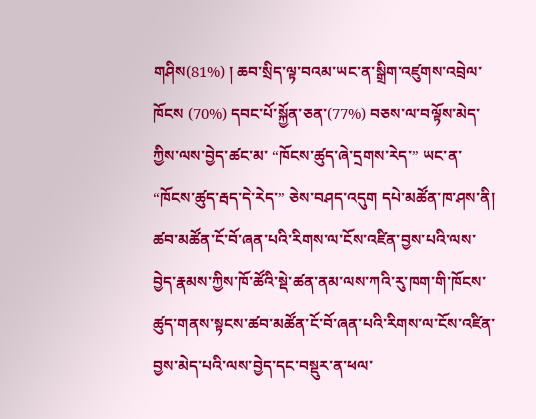གཤིས(81%) ། ཆབ་སྲིད་ལྟ་བའམ་ཡང་ན་སྒྲིག་འཛུགས་འབྲེལ་ཁོངས (70%) དབང་པོ་སྐྱོན་ཅན་(77%) བཅས་ལ་བལྟོས་མེད་ཀྱིས་ལས་བྱེད་ཚང་མ་ “ཁོངས་ཚུད་ཞེ་དྲགས་རེད་” ཡང་ན་ “ཁོངས་ཚུད་རྦད་དེ་རེད་” ཅེས་བཤད་འདུག དཔེ་མཚོན་ཁ་ཤས་ནི། ཚབ་མཚོན་ངོ་བོ་ཞན་པའི་རིགས་ལ་ངོས་འཛིན་བྱས་པའི་ལས་བྱེད་རྣམས་ཀྱིས་ཁོ་ཚོའི་སྡེ་ཚན་ནམ་ལས་ཀའི་རུ་ཁག་གི་ཁོངས་ཚུད་གནས་སྟངས་ཚབ་མཚོན་ངོ་བོ་ཞན་པའི་རིགས་ལ་ངོས་འཛིན་བྱས་མེད་པའི་ལས་བྱེད་དང་བསྡུར་ན་ཕལ་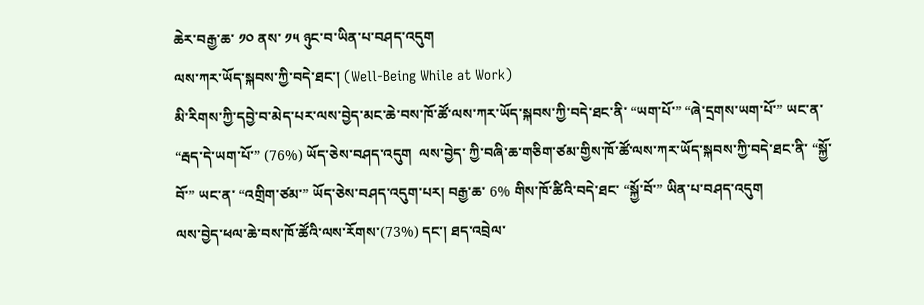ཆེར་བརྒྱ་ཆ་ ༡༠ ནས་ ༡༥ ཉུང་བ་ཡིན་པ་བཤད་འདུག
ལས་ཀར་ཡོད་སྐབས་ཀྱི་བདེ་ཐང་། (Well-Being While at Work)
མི་རིགས་ཀྱི་དབྱེ་བ་མེད་པར་ལས་བྱེད་མང་ཆེ་བས་ཁོ་ཚོ་ལས་ཀར་ཡོད་སྐབས་ཀྱི་བདེ་ཐང་ནི་ “ཡག་པོ་” “ཞེ་དྲགས་ཡག་པོ་” ཡང་ན་ “རྦད་དེ་ཡག་པོ་” (76%) ཡོད་ཅེས་བཤད་འདུག  ལས་བྱེད་ ཀྱི་བཞི་ཆ་གཅིག་ཙམ་གྱིས་ཁོ་ཚོ་ལས་ཀར་ཡོད་སྐབས་ཀྱི་བདེ་ཐང་ནི་ “སྐྱོ་བོ་” ཡང་ན་ “འགྲིག་ཙམ་” ཡོད་ཅེས་བཤད་འདུག་པར། བརྒྱ་ཆ་ 6% གིས་ཁོ་ཚིའི་བདེ་ཐང་ “སྐྱོ་བོ་” ཡིན་པ་བཤད་འདུག
ལས་བྱེད་ཕལ་ཆེ་བས་ཁོ་ཚོའི་ལས་རོགས་(73%) དང་། ཐད་འབྲེལ་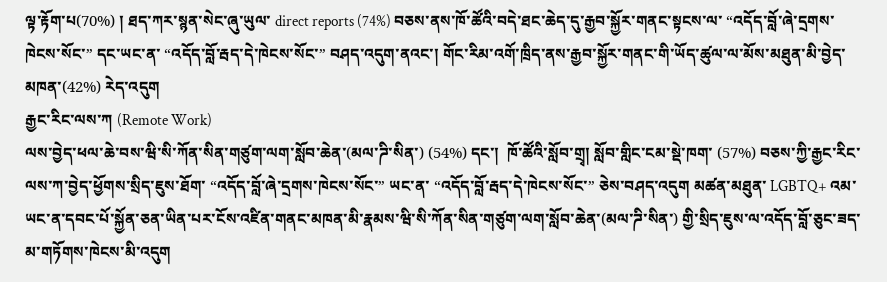ལྟ་རྟོག་པ(70%) ། ཐད་ཀར་སྙན་སེང་ཞུ་ཡུལ་ direct reports (74%) བཅས་ནས་ཁོ་ཚོའི་བདེ་ཐང་ཆེད་དུ་རྒྱབ་སྐྱོར་གནང་སྟངས་ལ་ “འདོད་བློ་ཞེ་དྲགས་ཁེངས་སོང་” དང་ཡང་ན་ “འདོད་བློ་རྦད་དེ་ཁེངས་སོང་” བཤད་འདུག་ནའང་། གོང་རིམ་འགོ་ཁྲིད་ནས་རྒྱབ་སྐྱོར་གནང་གི་ཡོད་ཚུལ་ལ་མོས་མཐུན་མི་བྱེད་མཁན་(42%) རེད་འདུག
རྒྱང་རིང་ལས་ཀ (Remote Work)
ལས་བྱེད་ཕལ་ཆེ་བས་ཝི་སི་ཀོན་སིན་གཙུག་ལག་སློབ་ཆེན་(མལ་ཌི་སིན་) (54%) དང་།  ཁོ་ཚོའི་སློབ་གྲྭ། སློབ་གླིང་ངམ་སྡེ་ཁག་ (57%) བཅས་ཀྱི་རྒྱང་རིང་ལས་ཀ་བྱེད་ཕྱོགས་སྲིད་ཇུས་ཐོག་ “འདོད་བློ་ཞེ་དྲགས་ཁེངས་སོང་” ཡང་ན་ “འདོད་བློ་རྦད་དེ་ཁེངས་སོང་” ཅེས་བཤད་འདུག མཚན་མཐུན་ LGBTQ+ འམ་ཡང་ན་དབང་པོ་སྐྱོན་ཅན་ཡིན་པར་ངོས་འཛིན་གནང་མཁན་མི་རྣམས་ཝི་སི་ཀོན་སིན་གཙུག་ལག་སློབ་ཆེན་(མལ་ཌི་སིན་) གྱི་སྲིད་ཇུས་ལ་འདོད་བློ་ཅུང་ཟད་མ་གཏོགས་ཁེངས་མི་འདུག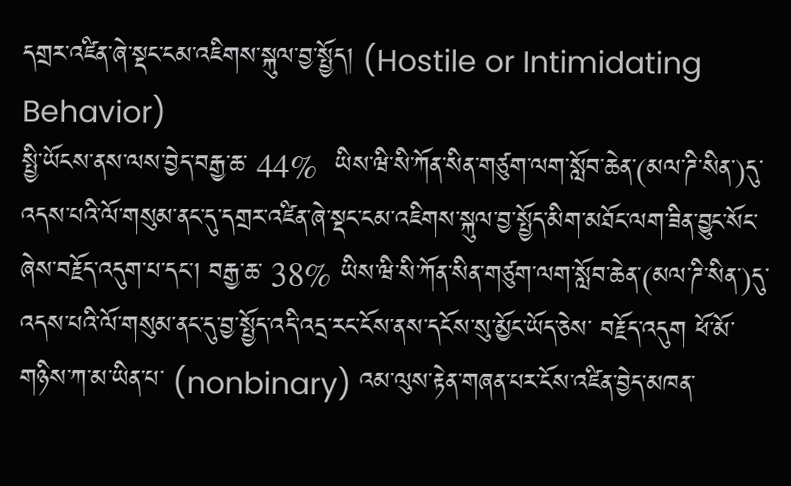དགྲར་འཛིན་ཞེ་སྡང་ངམ་འཇིགས་སྐུལ་བྱ་སྤྱོད། (Hostile or Intimidating Behavior)
སྤྱི་ཡོངས་ནས་ལས་བྱེད་བརྒྱ་ཆ་ 44%  ཡིས་ཝི་སི་ཀོན་སིན་གཙུག་ལག་སློབ་ཆེན་(མལ་ཌི་སིན་)དུ་འདས་པའི་ལོ་གསུམ་ནང་དུ་དགྲར་འཛིན་ཞེ་སྡང་ངམ་འཇིགས་སྐུལ་བྱ་སྤྱོད་མིག་མཐོང་ལག་ཟིན་བྱུང་སོང་ཞེས་བརྗོད་འདུག་པ་དང་། བརྒྱ་ཆ་ 38% ཡིས་ཝི་སི་ཀོན་སིན་གཙུག་ལག་སློབ་ཆེན་(མལ་ཌི་སིན་)དུ་འདས་པའི་ལོ་གསུམ་ནང་དུ་བྱ་སྤྱོད་འདི་འདྲ་རང་ངོས་ནས་དངོས་སུ་མྱོང་ཡོད་ཅེས་ བརྗོད་འདུག ཕོ་མོ་གཉིས་ཀ་མ་ཡིན་པ་ (nonbinary) འམ་ལུས་རྟེན་གཞན་པར་ངོས་འཛིན་བྱེད་མཁན་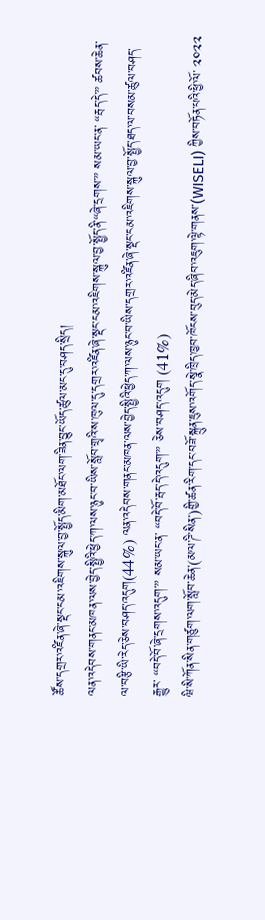ཚོས་དགྲར་འཛིན་ཞེ་སྡང་ངམ་འཇིགས་སྐུལ་བྱ་སྤྱོད་མིག་མཐོང་ལག་ཟིན་བྱུང་ཡོད་ཚུལ་མང་དུ་བཤད་སྲིད།
ལན་འདེབས་གནང་མཁན་ལས་བྱེད་སྤྱིའི་ཕྱེད་ཀ་ལས་ཉུང་བ་ཡིས་སློབ་གྲྭའི་ས་ཁུལ་དུ་དགྲར་འཛིན་ཞེ་སྡང་ངམ་འཇིགས་སྐུལ་བྱ་སྤྱོད་ནི་“ཞེ་དྲགས་” སམ་ཡང་ན་ “རྦད་དེ་” ཚབས་ཆེན་ལ་བརྩི་ཡི་རེད་ཅེས་བཤད་འདུག(44%) ལན་འདེབས་གནང་མཁན་ལས་བྱེད་སྤྱིའི་ཕྱེད་ཀ་ལས་ཉུང་བ་ཡིས་དགྲར་འཛིན་ཞེ་སྡང་ངམ་འཇིགས་སྐུལ་བྱ་སྤྱོད་ཐད་ལ་བསམ་ཚུལ་བཤད་རྒྱུར་ “བདེ་བོ་ཞེ་དྲགས་འདུག་” སམ་ཡང་ན་ “བདེ་བོ་རྦད་དེ་འདུག་” ཅེས་བཤད་འདུག (41%)
ཝི་སི་ཀོན་སིན་གཙུག་ལག་སློབ་ཆེན་(མལ་ཌི་སིན་)གྱི་ཚན་རིག་དང་བཟོ་སྐྲུན་ཇུས་འགོད་སྣེ་ཁྲིད་ཁྱབ་ཁོངས་བུད་མེད་ཞིབ་འཇུག་ལྟེ་གནས་(WISELI) ཀྱིས་བཏོན་པའི་ཕྱི་ལོ་ ༢༠༢༢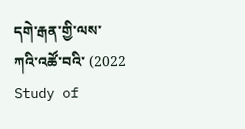དགེ་རྒན་གྱི་ལས་ ཀའི་འཚོ་བའི་ (2022 Study of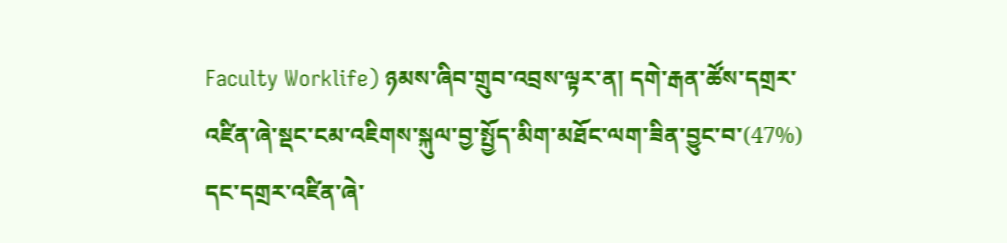Faculty Worklife) ཉམས་ཞིབ་གྲུབ་འབྲས་ལྟར་ན། དགེ་རྒན་ཚོས་དགྲར་འཛིན་ཞེ་སྡང་ངམ་འཇིགས་སྐུལ་བྱ་སྤྱོད་མིག་མཐོང་ལག་ཟིན་བྱུང་བ་(47%) དང་དགྲར་འཛིན་ཞེ་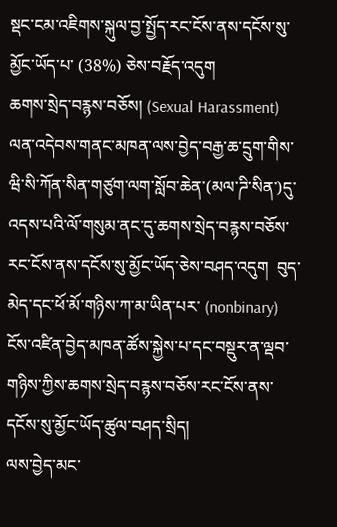སྡང་ངམ་འཇིགས་སྐུལ་བྱ་སྤྱོད་རང་ངོས་ནས་དངོས་སུ་མྱོང་ཡོད་པ་ (38%) ཅེས་བརྗོད་འདུག
ཆགས་སྲེད་བརྙས་བཅོས། (Sexual Harassment)
ལན་འདེབས་གནང་མཁན་ལས་བྱེད་བརྒྱ་ཆ་དྲུག་གིས་ཝི་སི་ཀོན་སིན་གཙུག་ལག་སློབ་ཆེན་(མལ་ཌི་སིན་)དུ་འདས་པའི་ལོ་གསུམ་ནང་དུ་ཆགས་སྲེད་བརྙས་བཅོས་རང་ངོས་ནས་དངོས་སུ་མྱོང་ཡོད་ཅེས་བཤད་འདུག  བུད་མེད་དང་ཕོ་མོ་གཉིས་ཀ་མ་ཡིན་པར་ (nonbinary) ངོས་འཛིན་བྱེད་མཁན་ཚོས་སྐྱེས་པ་དང་བསྡུར་ན་ལྡབ་གཉིས་ཀྱིས་ཆགས་སྲེད་བརྙས་བཅོས་རང་ངོས་ནས་དངོས་སུ་མྱོང་ཡོད་ཚུལ་བཤད་སྲིད།
ལས་བྱེད་མང་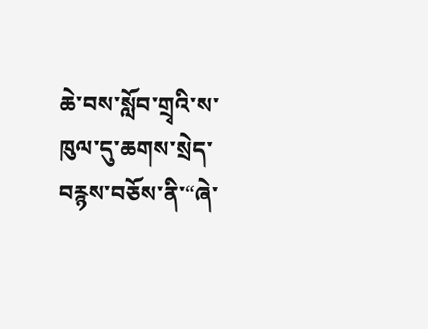ཆེ་བས་སློབ་གྲྭའི་ས་ཁུལ་དུ་ཆགས་སྲེད་བརྙས་བཅོས་ནི་“ཞེ་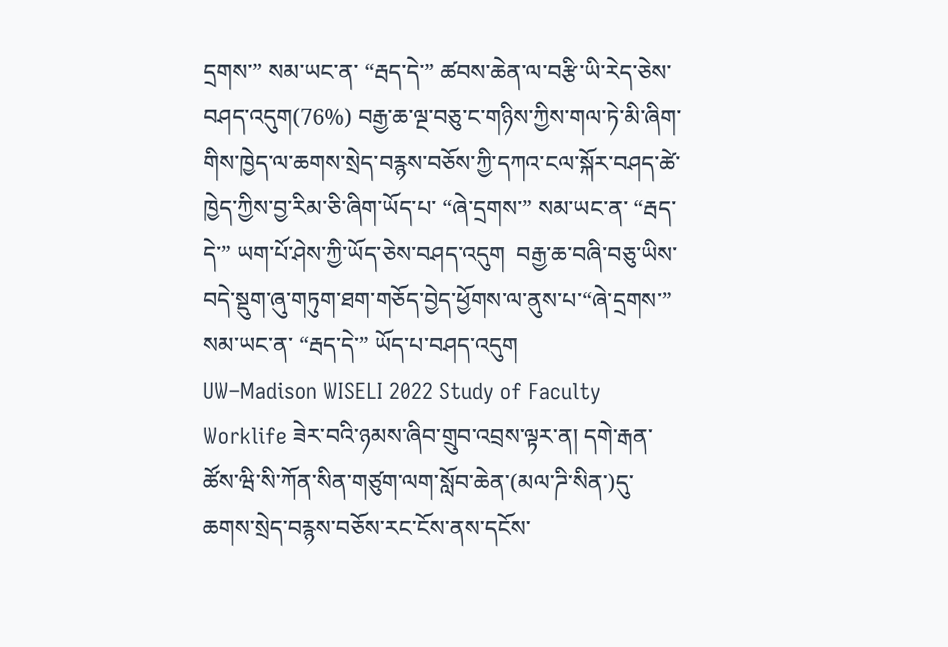དྲགས་” སམ་ཡང་ན་ “རྦད་དེ་” ཚབས་ཆེན་ལ་བརྩི་ཡི་རེད་ཅེས་བཤད་འདུག(76%) བརྒྱ་ཆ་ལྔ་བཅུ་ང་གཉིས་ཀྱིས་གལ་ཏེ་མི་ཞིག་གིས་ཁྱེད་ལ་ཆགས་སྲེད་བརྙས་བཅོས་ཀྱི་དཀའ་ངལ་སྐོར་བཤད་ཚེ་ཁྱེད་ཀྱིས་བྱ་རིམ་ཅི་ཞིག་ཡོད་པ་ “ཞེ་དྲགས་” སམ་ཡང་ན་ “རྦད་དེ་” ཡག་པོ་ཤེས་ཀྱི་ཡོད་ཅེས་བཤད་འདུག  བརྒྱ་ཆ་བཞི་བཅུ་ཡིས་བདེ་སྡུག་ཞུ་གཏུག་ཐག་གཅོད་བྱེད་ཕྱོགས་ལ་ནུས་པ་“ཞེ་དྲགས་” སམ་ཡང་ན་ “རྦད་དེ་” ཡོད་པ་བཤད་འདུག
UW–Madison WISELI 2022 Study of Faculty Worklife ཟེར་བའི་ཉམས་ཞིབ་གྲུབ་འབྲས་ལྟར་ན། དགེ་རྒན་ཚོས་ཝི་སི་ཀོན་སིན་གཙུག་ལག་སློབ་ཆེན་(མལ་ཌི་སིན་)དུ་ ཆགས་སྲེད་བརྙས་བཅོས་རང་ངོས་ནས་དངོས་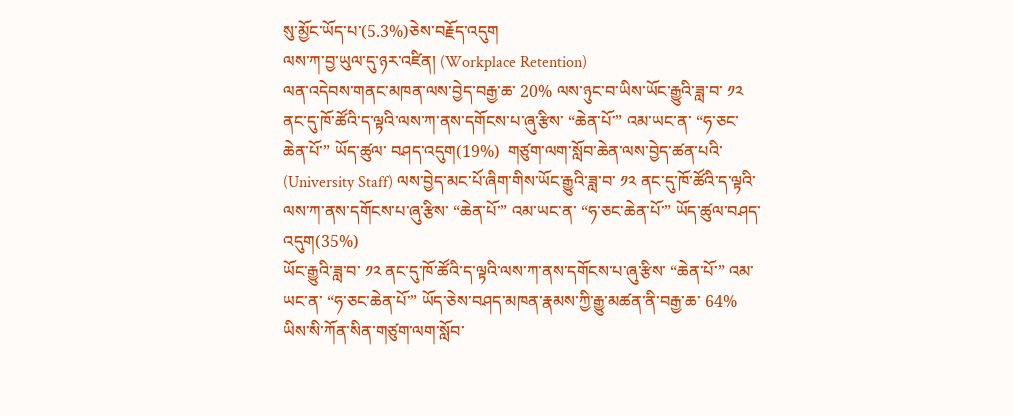སུ་མྱོང་ཡོད་པ་(5.3%)ཅེས་བརྗོད་འདུག
ལས་ཀ་བྱ་ཡུལ་དུ་ཉར་འཛིན། (Workplace Retention)
ལན་འདེབས་གནང་མཁན་ལས་བྱེད་བརྒྱ་ཆ་ 20% ལས་ཉུང་བ་ཡིས་ཡོང་རྒྱུའི་ཟླ་བ་ ༡༢ ནང་དུ་ཁོ་ཚོའི་ད་ལྟའི་ལས་ཀ་ནས་དགོངས་པ་ཞུ་རྩིས་ “ཆེན་པོ་” འམ་ཡང་ན་ “ཧ་ཅང་ཆེན་པོ་” ཡོད་ཚུལ་ བཤད་འདུག(19%)  གཙུག་ལག་སློབ་ཆེན་ལས་བྱེད་ཚན་པའི་ (University Staff) ལས་བྱེད་མང་པོ་ཞིག་གིས་ཡོང་རྒྱུའི་ཟླ་བ་ ༡༢ ནང་དུ་ཁོ་ཚོའི་ད་ལྟའི་ལས་ཀ་ནས་དགོངས་པ་ཞུ་རྩིས་ “ཆེན་པོ་” འམ་ཡང་ན་ “ཧ་ཅང་ཆེན་པོ་” ཡོད་ཚུལ་བཤད་འདུག(35%)
ཡོང་རྒྱུའི་ཟླ་བ་ ༡༢ ནང་དུ་ཁོ་ཚོའི་ད་ལྟའི་ལས་ཀ་ནས་དགོངས་པ་ཞུ་རྩིས་ “ཆེན་པོ་” འམ་ཡང་ན་ “ཧ་ཅང་ཆེན་པོ་” ཡོད་ཅེས་བཤད་མཁན་རྣམས་ཀྱི་རྒྱུ་མཚན་ནི་བརྒྱ་ཆ་ 64% ཡིས་སི་ཀོན་སིན་གཙུག་ལག་སློབ་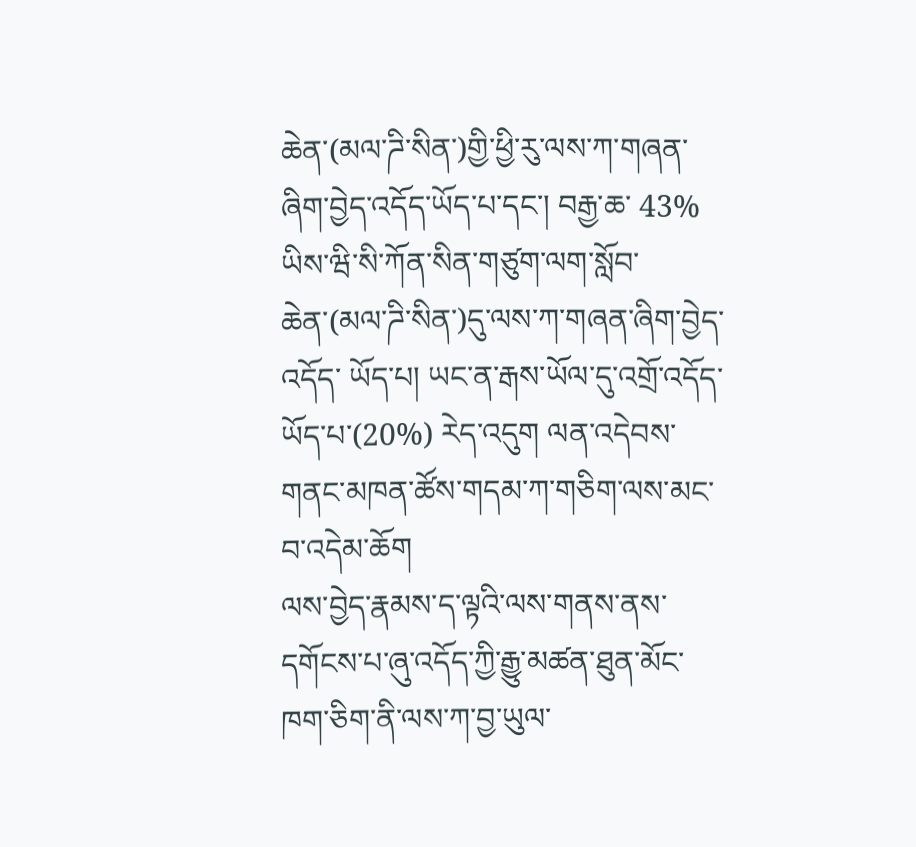ཆེན་(མལ་ཌི་སིན་)གྱི་ཕྱི་རུ་ལས་ཀ་གཞན་ཞིག་བྱེད་འདོད་ཡོད་པ་དང་། བརྒྱ་ཆ་ 43% ཡིས་ཝི་སི་ཀོན་སིན་གཙུག་ལག་སློབ་ཆེན་(མལ་ཌི་སིན་)དུ་ལས་ཀ་གཞན་ཞིག་བྱེད་འདོད་ ཡོད་པ། ཡང་ན་རྒས་ཡོལ་དུ་འགྲོ་འདོད་ཡོད་པ་(20%) རེད་འདུག ལན་འདེབས་གནང་མཁན་ཚོས་གདམ་ཀ་གཅིག་ལས་མང་བ་འདེམ་ཆོག
ལས་བྱེད་རྣམས་ད་ལྟའི་ལས་གནས་ནས་དགོངས་པ་ཞུ་འདོད་ཀྱི་རྒྱུ་མཚན་ཐུན་མོང་ཁག་ཅིག་ནི་ལས་ཀ་བྱ་ཡུལ་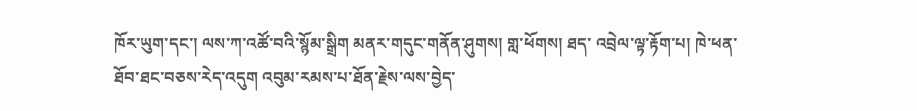ཁོར་ཡུག་དང་། ལས་ཀ་འཚོ་བའི་སྙོམ་སྒྲིག མནར་གདུང་གནོན་ཤུགས། གླ་ཕོགས། ཐད་ འབྲེལ་ལྟ་རྟོག་པ། ཁེ་ཕན་ཐོབ་ཐང་བཅས་རེད་འདུག འབུམ་རམས་པ་ཐོན་རྗེས་ལས་བྱེད་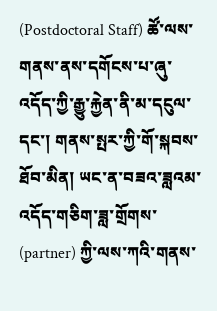(Postdoctoral Staff) ཚོ་ལས་གནས་ནས་དགོངས་པ་ཞུ་འདོད་ཀྱི་རྒྱུ་རྐྱེན་ནི་མ་དངུལ་དང་། གནས་སྤར་ཀྱི་གོ་སྐབས་ཐོབ་མིན། ཡང་ན་བཟའ་ཟླའམ་འདོད་གཅིག་ཟླ་གྲོགས་ (partner) ཀྱི་ལས་ཀའི་གནས་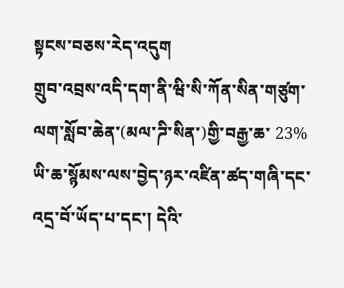སྟངས་བཅས་རེད་འདུག
གྲུབ་འབྲས་འདི་དག་ནི་ཝི་སི་ཀོན་སིན་གཙུག་ལག་སློབ་ཆེན་(མལ་ཌི་སིན་)གྱི་བརྒྱ་ཆ་ 23% ཡི་ཆ་སྙོམས་ལས་བྱེད་ཉར་འཛིན་ཚད་གཞི་དང་འདྲ་བོ་ཡོད་པ་དང་། དེའི་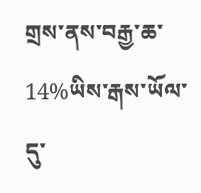གྲས་ནས་བརྒྱ་ཆ་ 14%ཡིས་རྒས་ཡོལ་དུ་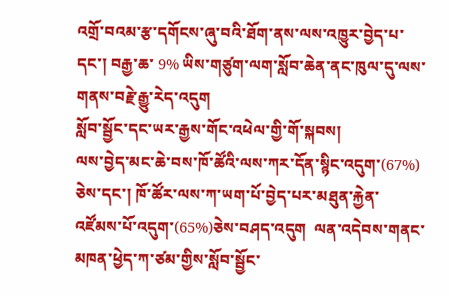འགྲོ་བའམ་རྩ་དགོངས་ཞུ་བའི་ཐོག་ནས་ལས་འཁྱུར་བྱེད་པ་དང་། བརྒྱ་ཆ་ 9% ཡིས་གཙུག་ལག་སློབ་ཆེན་ནང་ཁུལ་དུ་ལས་གནས་བརྗེ་རྒྱུ་རེད་འདུག
སློབ་སྦྱོང་དང་ཡར་རྒྱས་གོང་འཕེལ་གྱི་གོ་སྐབས།
ལས་བྱེད་མང་ཆེ་བས་ཁོ་ཚོའི་ལས་ཀར་དོན་སྙིང་འདུག་(67%) ཅེས་དང་། ཁོ་ཚོར་ལས་ཀ་ཡག་པོ་བྱེད་པར་མཐུན་རྐྱེན་འཛོམས་པོ་འདུག་(65%)ཅེས་བཤད་འདུག  ལན་འདེབས་གནང་མཁན་ཕྱེད་ཀ་ཙམ་གྱིས་སློབ་སྦྱོང་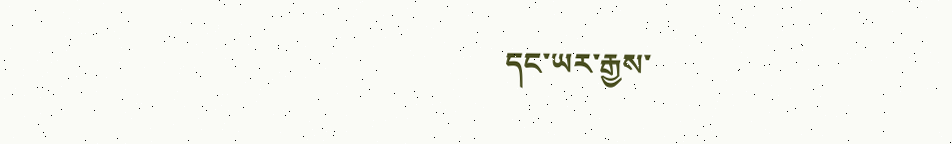དང་ཡར་རྒྱས་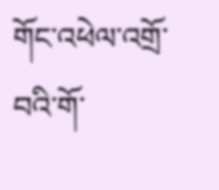གོང་འཕེལ་འགྲོ་བའི་གོ་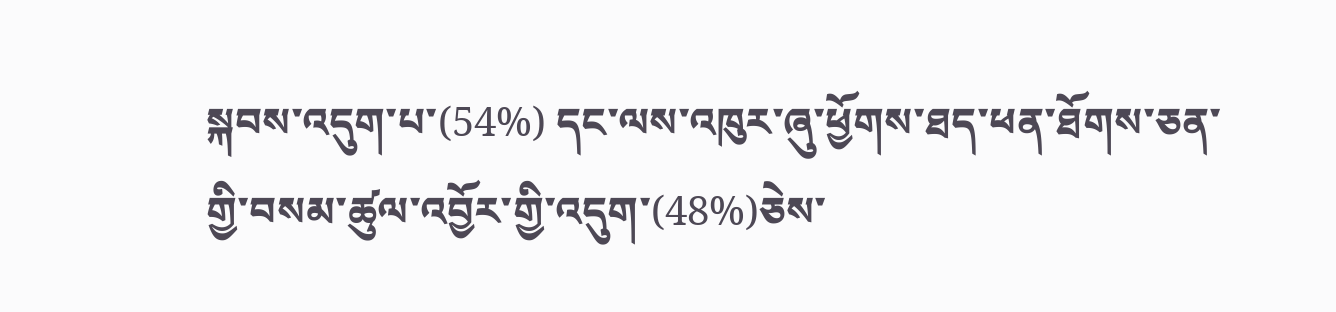སྐབས་འདུག་པ་(54%) དང་ལས་འཁུར་ཞུ་ཕྱོགས་ཐད་ཕན་ཐོགས་ཅན་གྱི་བསམ་ཚུལ་འབྱོར་གྱི་འདུག་(48%)ཅེས་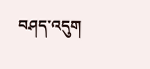བཤད་འདུག